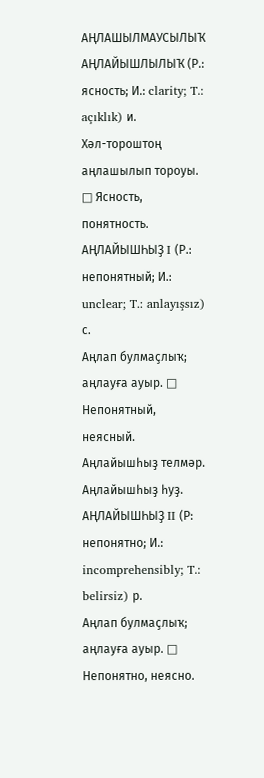АҢЛАШЫЛМАУСЫЛЫҠ
АҢЛАЙЫШЛЫЛЫҠ (Р.: ясность; И.: clarity; T.: açıklık) и.
Хәл-тороштоң аңлашылып тороуы. □ Ясность, понятность.
АҢЛАЙЫШҺЫҘ I (Р.: непонятный; И.: unclear; T.: anlayışsız) с.
Аңлап булмаҫлыҡ; аңлауға ауыр. □ Непонятный, неясный. Аңлайышһыҙ телмәр. Аңлайышһыҙ һуҙ.
АҢЛАЙЫШҺЫҘ II (Р: непонятно; И.: incomprehensibly; T.: belirsiz) р.
Аңлап булмаҫлыҡ; аңлауға ауыр. □ Непонятно, неясно.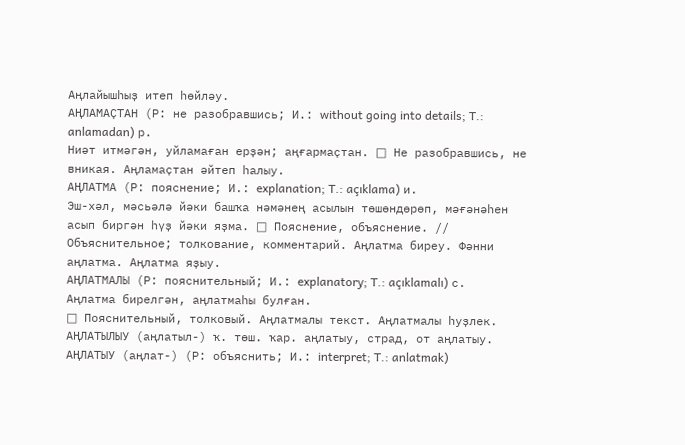Аңлайышһыҙ итеп һөйләу.
АҢЛАМАҪТАН (Р: не разобравшись; И.: without going into details; T.: anlamadan) р.
Ниәт итмәгән, уйламаған ерҙән; аңғармаҫтан. □ Не разобравшись, не вникая. Аңламаҫтан әйтеп һалыу.
АҢЛАТМА (Р: пояснение; И.: explanation; T.: açıklama) и.
Эш-хәл, мәсьәлә йәки башҡа нәмәнең асылын төшөндөрөп, мәғәнәһен асып биргән һүҙ йәки яҙма. □ Пояснение, объяснение. // Объяснительное; толкование, комментарий. Аңлатма биреу. Фәнни аңлатма. Аңлатма яҙыу.
АҢЛАТМАЛЫ (Р: пояснительный; И.: explanatory; T.: açıklamalı) с.
Аңлатма бирелгән, аңлатмаһы булған.
□ Пояснительный, толковый. Аңлатмалы текст. Аңлатмалы һуҙлек.
АҢЛАТЫЛЫУ (аңлатыл-) ҡ. төш. ҡар. аңлатыу, страд, от аңлатыу.
АҢЛАТЫУ (аңлат-) (Р: объяснить; И.: interpret; T.: anlatmak)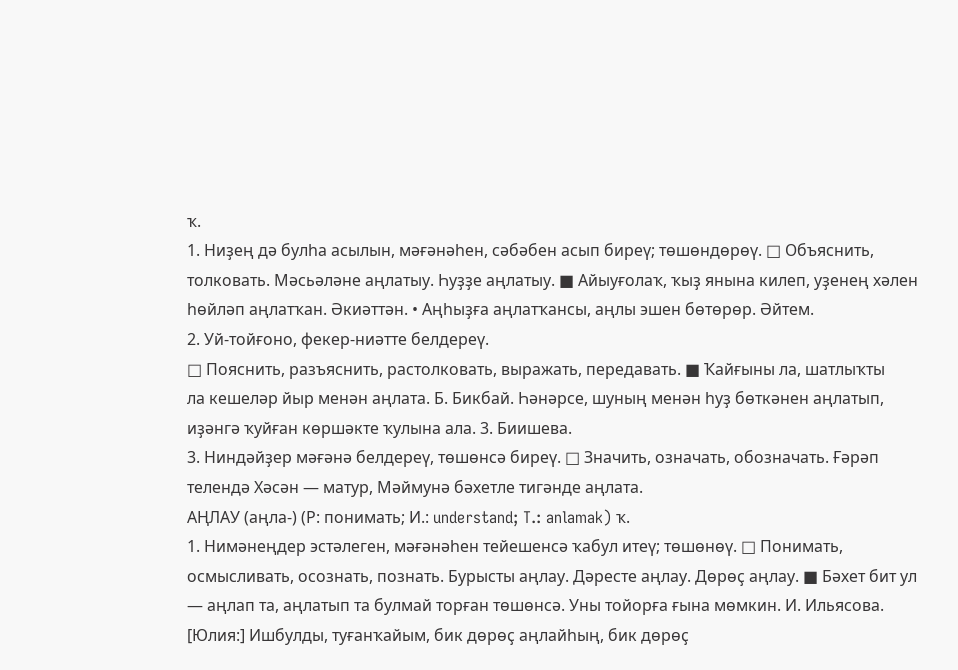ҡ.
1. Ниҙең дә булһа асылын, мәғәнәһен, сәбәбен асып биреү; төшөндөрөү. □ Объяснить, толковать. Мәсьәләне аңлатыу. Һуҙҙе аңлатыу. ■ Айыуғолаҡ, ҡыҙ янына килеп, уҙенең хәлен һөйләп аңлатҡан. Әкиәттән. • Аңһыҙға аңлатҡансы, аңлы эшен бөтөрөр. Әйтем.
2. Уй-тойғоно, фекер-ниәтте белдереү.
□ Пояснить, разъяснить, растолковать, выражать, передавать. ■ Ҡайғыны ла, шатлыҡты
ла кешеләр йыр менән аңлата. Б. Бикбай. Һәнәрсе, шуның менән һуҙ бөткәнен аңлатып, иҙәнгә ҡуйған көршәкте ҡулына ала. 3. Биишева.
3. Ниндәйҙер мәғәнә белдереү, төшөнсә биреү. □ Значить, означать, обозначать. Ғәрәп телендә Хәсән — матур, Мәймунә бәхетле тигәнде аңлата.
АҢЛАУ (аңла-) (Р: понимать; И.: understand; T.: anlamak) ҡ.
1. Нимәнеңдер эстәлеген, мәғәнәһен тейешенсә ҡабул итеү; төшөнөү. □ Понимать, осмысливать, осознать, познать. Бурысты аңлау. Дәресте аңлау. Дөрөҫ аңлау. ■ Бәхет бит ул — аңлап та, аңлатып та булмай торған төшөнсә. Уны тойорға ғына мөмкин. И. Ильясова. [Юлия:] Ишбулды, туғанҡайым, бик дөрөҫ аңлайһың, бик дөрөҫ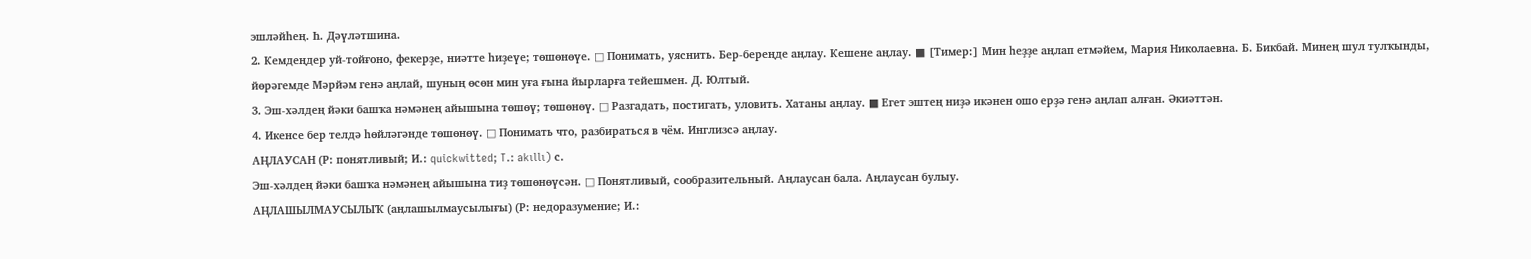эшләйһең. Һ. Дәүләтшина.
2. Кемдеңдер уй-тойғоно, фекерҙе, ниәтте һиҙеүе; төшөнөүе. □ Понимать, уяснить. Бер-береңде аңлау. Кешене аңлау. ■ [Тимер:] Мин һеҙҙе аңлап етмәйем, Мария Николаевна. Б. Бикбай. Минең шул тулҡынды, йөрәгемде Мәрйәм генә аңлай, шуның өсөн мин уға ғына йырларға тейешмен. Д. Юлтый.
3. Эш-хәлдең йәки башҡа нәмәнең айышына төшөү; төшөнөү. □ Разгадать, постигать, уловить. Хатаны аңлау. ■ Егет эштең ниҙә икәнен ошо ерҙә генә аңлап алған. Әкиәттән.
4. Икенсе бер телдә һөйләгәнде төшөнөү. □ Понимать что, разбираться в чём. Инглизсә аңлау.
АҢЛАУСАН (Р: понятливый; И.: quickwitted; T.: akıllı) с.
Эш-хәлдең йәки башҡа нәмәнең айышына тиҙ төшөнөүсән. □ Понятливый, сообразительный. Аңлаусан бала. Аңлаусан булыу.
АҢЛАШЫЛМАУСЫЛЫҠ (аңлашылмаусылығы) (Р: недоразумение; И.: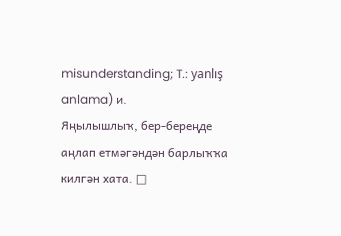misunderstanding; T.: yanlış anlama) и.
Яңылышлыҡ, бер-береңде аңлап етмәгәндән барлыҡҡа килгән хата. □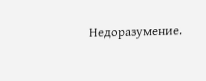Недоразумение.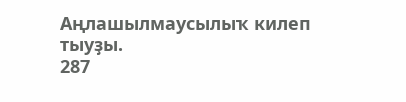Аңлашылмаусылыҡ килеп тыуҙы.
287